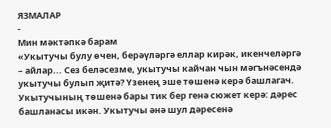ЯЗМАЛАР
-
Мин мәктәпкә барам
«Укытучы булу өчен, берәүләргә еллар кирәк, икенчеләргә – айлар... Сез беләсезме, укытучы кайчан чын мәгънәсендә укытучы булып җитә? Үзенең эше төшенә керә башлагач. Укытучының төшенә бары тик бер генә сюжет керә: дәрес башланасы икән. Укытучы әнә шул дәресенә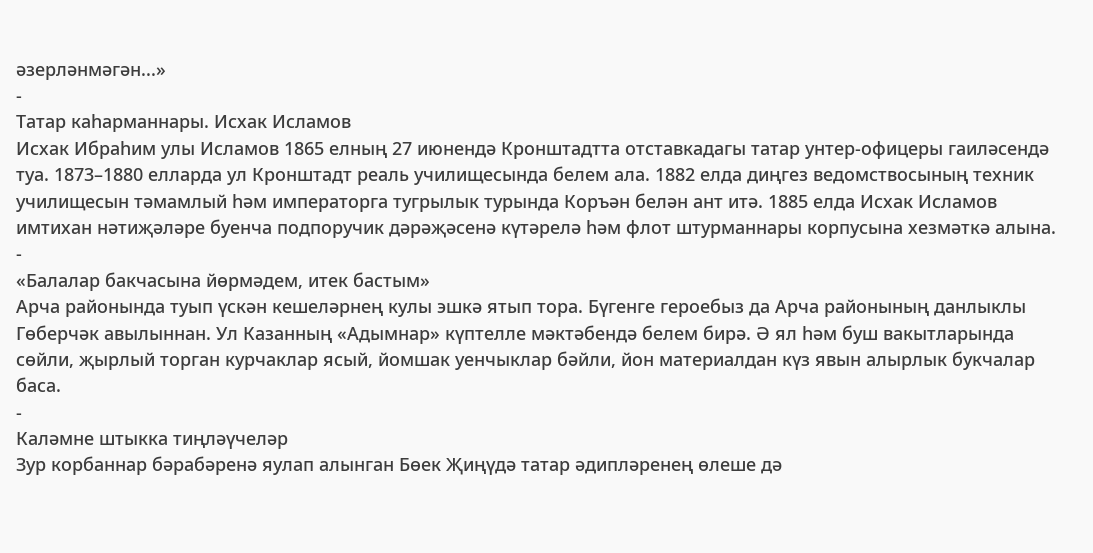әзерләнмәгән...»
-
Татар каһарманнары. Исхак Исламов
Исхак Ибраһим улы Исламов 1865 елның 27 июнендә Кронштадтта отставкадагы татар унтер-офицеры гаиләсендә туа. 1873–1880 елларда ул Кронштадт реаль училищесында белем ала. 1882 елда диңгез ведомствосының техник училищесын тәмамлый һәм императорга тугрылык турында Коръән белән ант итә. 1885 елда Исхак Исламов имтихан нәтиҗәләре буенча подпоручик дәрәҗәсенә күтәрелә һәм флот штурманнары корпусына хезмәткә алына.
-
«Балалар бакчасына йөрмәдем, итек бастым»
Арча районында туып үскән кешеләрнең кулы эшкә ятып тора. Бүгенге героебыз да Арча районының данлыклы Гөберчәк авылыннан. Ул Казанның «Адымнар» күптелле мәктәбендә белем бирә. Ә ял һәм буш вакытларында сөйли, җырлый торган курчаклар ясый, йомшак уенчыклар бәйли, йон материалдан күз явын алырлык букчалар баса.
-
Каләмне штыкка тиңләүчеләр
Зур корбаннар бәрабәренә яулап алынган Бөек Җиңүдә татар әдипләренең өлеше дә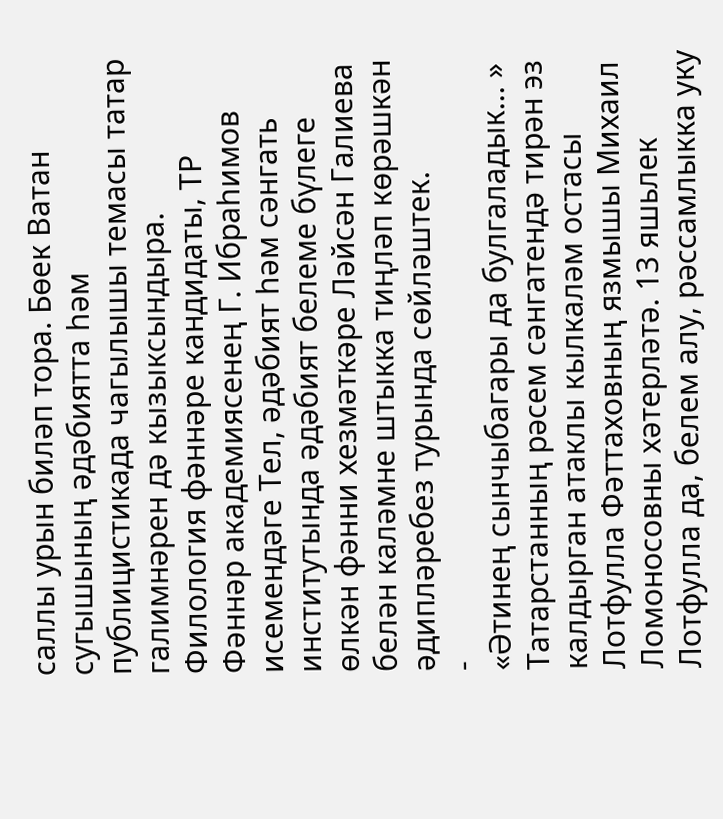саллы урын биләп тора. Бөек Ватан сугышының әдәбиятта һәм публицистикада чагылышы темасы татар галимнәрен дә кызыксындыра. Филология фәннәре кандидаты, ТР Фәннәр академиясенең Г. Ибраһимов исемендәге Тел, әдәбият һәм сәнгать институтында әдәбият белеме бүлеге өлкән фәнни хезмәткәре Ләйсән Галиева белән каләмне штыкка тиңләп көрәшкән әдипләребез турында сөйләштек.
-
«Әтинең сынчыбагары да булгаладык... »
Татарстанның рәсем сәнгатендә тирән эз калдырган атаклы кылкаләм остасы Лотфулла Фәттаховның язмышы Михаил Ломоносовны хәтерләтә. 13 яшьлек Лотфулла да, белем алу, рәссамлыкка уку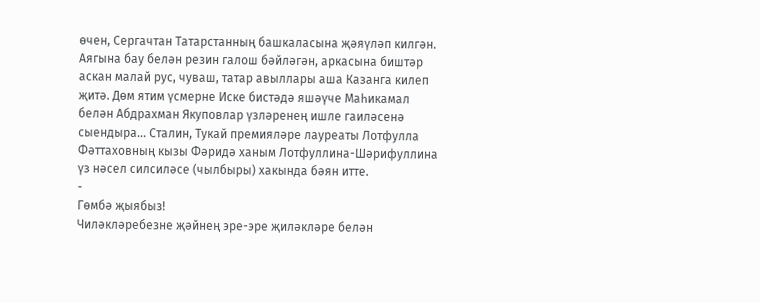өчен, Сергачтан Татарстанның башкаласына җәяүләп килгән. Аягына бау белән резин галош бәйләгән, аркасына биштәр аскан малай рус, чуваш, татар авыллары аша Казанга килеп җитә. Дөм ятим үсмерне Иске бистәдә яшәүче Маһикамал белән Абдрахман Якуповлар үзләренең ишле гаиләсенә сыендыра... Сталин, Тукай премияләре лауреаты Лотфулла Фәттаховның кызы Фәридә ханым Лотфуллина-Шәрифуллина үз нәсел силсиләсе (чылбыры) хакында бәян итте.
-
Гөмбә җыябыз!
Чиләкләребезне җәйнең эре-эре җиләкләре белән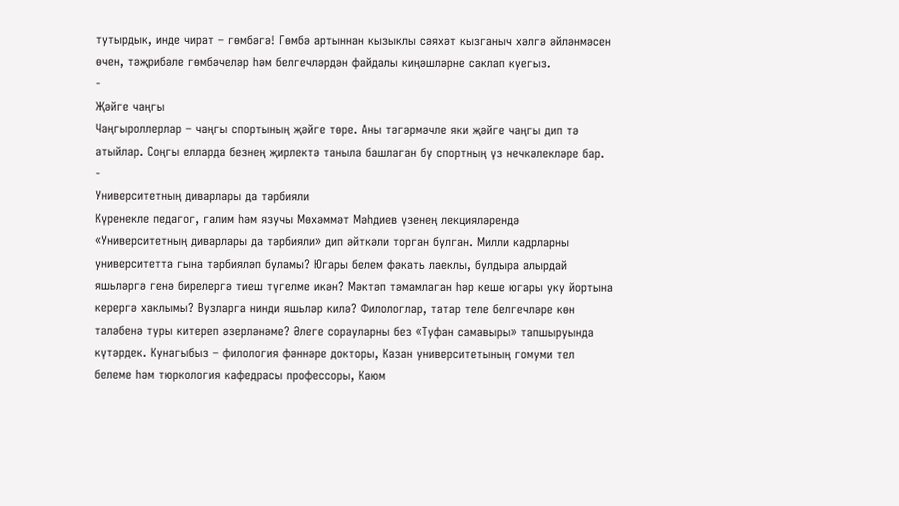тутырдык, инде чират – гөмбәгә! Гөмбә артыннан кызыклы сәяхәт кызганыч хәлгә әйләнмәсен өчен, тәҗрибәле гөмбәчеләр һәм белгечләрдән файдалы киңәшләрне саклап куегыз.
-
Җәйге чаңгы
Чаңгыроллерлар – чаңгы спортының җәйге төре. Аны тәгәрмәчле яки җәйге чаңгы дип тә атыйлар. Соңгы елларда безнең җирлектә таныла башлаган бу спортның үз нечкәлекләре бар.
-
Университетның диварлары да тәрбияли
Күренекле педагог, галим һәм язучы Мөхәммәт Мәһдиев үзенең лекцияләрендә «Университетның диварлары да тәрбияли» дип әйткәли торган булган. Милли кадрларны университетта гына тәрбияләп буламы? Югары белем фәкать лаеклы, булдыра алырдай яшьләргә генә бирелергә тиеш түгелме икән? Мәктәп тәмамлаган һәр кеше югары уку йортына керергә хаклымы? Вузларга нинди яшьләр килә? Филологлар, татар теле белгечләре көн таләбенә туры китереп әзерләнәме? Әлеге сорауларны без «Туфан самавыры» тапшыруында күтәрдек. Кунагыбыз – филология фәннәре докторы, Казан университетының гомуми тел белеме һәм тюркология кафедрасы профессоры, Каюм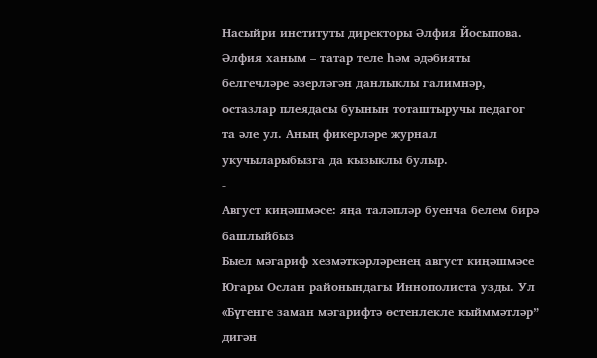Насыйри институты директоры Әлфия Йосыпова. Әлфия ханым – татар теле һәм әдәбияты белгечләре әзерләгән данлыклы галимнәр, остазлар плеядасы буынын тоташтыручы педагог та әле ул. Аның фикерләре журнал укучыларыбызга да кызыклы булыр.
-
Август киңәшмәсе: яңа таләпләр буенча белем бирә башлыйбыз
Быел мәгариф хезмәткәрләренең август киңәшмәсе Югары Ослан районындагы Иннополиста узды. Ул «Бүгенге заман мәгарифтә өстенлекле кыйммәтләр” дигән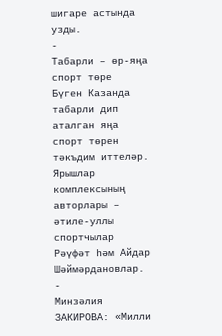шигаре астында узды.
-
Табарли – өр-яңа спорт төре
Бүген Казанда табарли дип аталган яңа спорт төрен тәкъдим иттеләр. Ярышлар комплексының авторлары – әтиле-уллы спортчылар Рәүфәт һәм Айдар Шәймәрдановлар.
-
Минзәлия ЗАКИРОВА: «Милли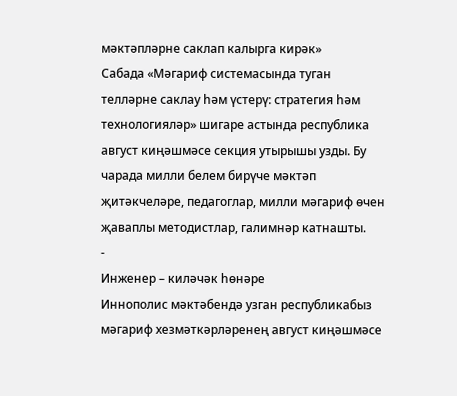мәктәпләрне саклап калырга кирәк»
Сабада «Мәгариф системасында туган телләрне саклау һәм үстерү: стратегия һәм технологияләр» шигаре астында республика август киңәшмәсе секция утырышы узды. Бу чарада милли белем бирүче мәктәп җитәкчеләре, педагоглар, милли мәгариф өчен җаваплы методистлар, галимнәр катнашты.
-
Инженер – киләчәк һөнәре
Иннополис мәктәбендә узган республикабыз мәгариф хезмәткәрләренең август киңәшмәсе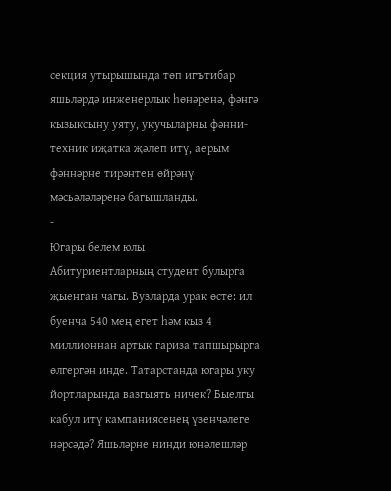секция утырышында төп игътибар яшьләрдә инженерлык һөнәренә, фәнгә кызыксыну уяту, укучыларны фәнни-техник иҗатка җәлеп итү, аерым фәннәрне тирәнтен өйрәнү мәсьәләләренә багышланды.
-
Югары белем юлы
Абитуриентларның студент булырга җыенган чагы. Вузларда урак өсте: ил буенча 540 мең егет һәм кыз 4 миллионнан артык гариза тапшырырга өлгергән инде. Татарстанда югары уку йортларында вазгыять ничек? Быелгы кабул итү кампаниясенең үзенчәлеге нәрсәдә? Яшьләрне нинди юнәлешләр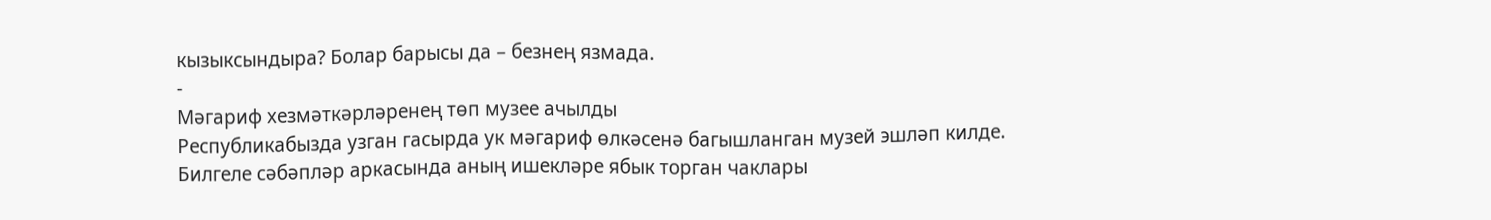кызыксындыра? Болар барысы да – безнең язмада.
-
Мәгариф хезмәткәрләренең төп музее ачылды
Республикабызда узган гасырда ук мәгариф өлкәсенә багышланган музей эшләп килде. Билгеле сәбәпләр аркасында аның ишекләре ябык торган чаклары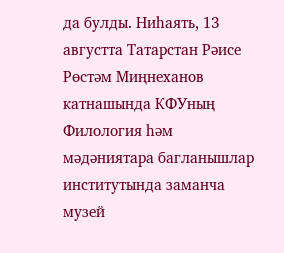да булды. Ниһаять, 13 августта Татарстан Рәисе Рөстәм Миңнеханов катнашында КФУның Филология һәм мәдәниятара багланышлар институтында заманча музей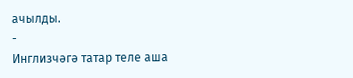ачылды.
-
Инглизчәгә татар теле аша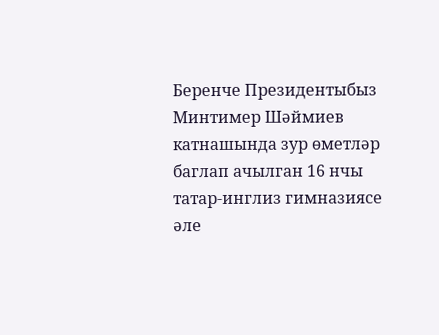Беренче Президентыбыз Минтимер Шәймиев катнашында зур өметләр баглап ачылган 16 нчы татар-инглиз гимназиясе әле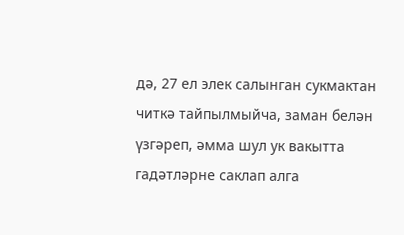дә, 27 ел элек салынган сукмактан читкә тайпылмыйча, заман белән үзгәреп, әмма шул ук вакытта гадәтләрне саклап алга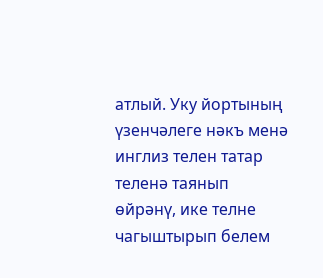атлый. Уку йортының үзенчәлеге нәкъ менә инглиз телен татар теленә таянып өйрәнү, ике телне чагыштырып белем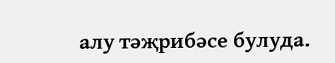алу тәҗрибәсе булуда.